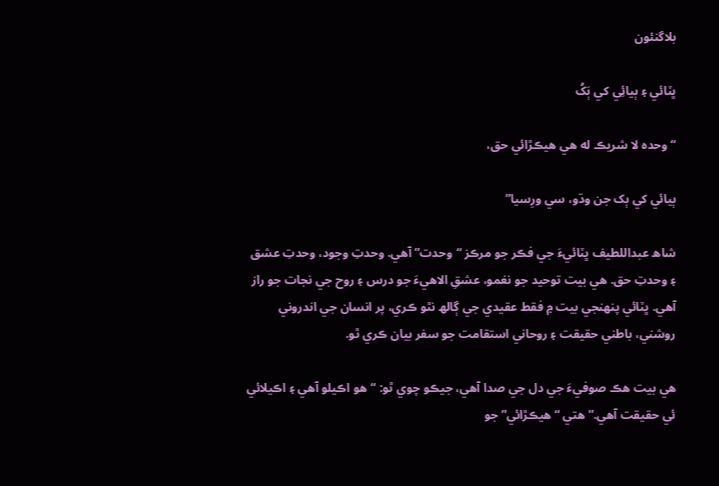بلاگنئون

ڀٽائي ۽ ٻيائِي کي ٻَکُ

“وحده لا شريڪ له هي هيڪڙائي حق،

ٻيائي کي ٻک جن وڌو، سي ورِسيا”

شاھ عبداللطيف ڀٽائيءَ جي فڪر جو مرڪز “وحدت” آهي. وحدتِ وجود، وحدتِ عشق ۽ وحدتِ حق. هي بيت توحيد جو نغمو، عشقِ الاهيءَ جو درس ۽ روح جي نجات جو راز آهي. ڀٽائي پنهنجي بيت ۾ فقط عقيدي جي ڳالھ نٿو ڪري، پر انسان جي اندروني روشني، باطني حقيقت ۽ روحاني استقامت جو سفر بيان ڪري ٿو.

هي بيت هڪ صوفيءَ جي دل جي صدا آهي، جيڪو چوي ٿو: “هو اڪيلو آهي ۽ اڪيلائي ئي حقيقت آهي.” هتي “هيڪڙائي” جو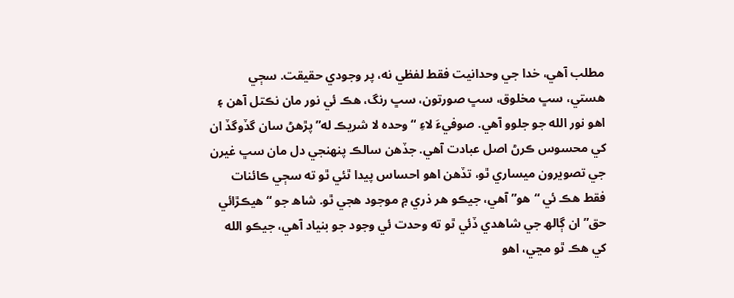مطلب آهي، خدا جي وحدانيت فقط لفظي نه، پر وجودي حقيقت. سڄي هستي، سڀ مخلوق، سڀ صورتون، سڀ رنگ، هڪ ئي نور مان نڪتل آهن ۽ اهو نور الله جو جلوو آهي. صوفيءَ لاءِ “وحده لا شريڪ له” پڙهڻ سان گڏوگڏ ان کي محسوس ڪرڻ اصل عبادت آهي. جڏهن سالڪ پنهنجي دل مان سڀ غيرن جي تصويرون ميساري ٿو، تڏهن اهو احساس پيدا ٿئي ٿو ته سڄي ڪائنات فقط هڪ ئي “هو” آهي، جيڪو هر ذري ۾ موجود ھجي ٿو. شاھ جو “هيڪڙائي حق” ان ڳالھ جي شاهدي ڏئي ٿو ته وحدت ئي وجود جو بنياد آهي، جيڪو الله کي هڪ ٿو مڃي، اهو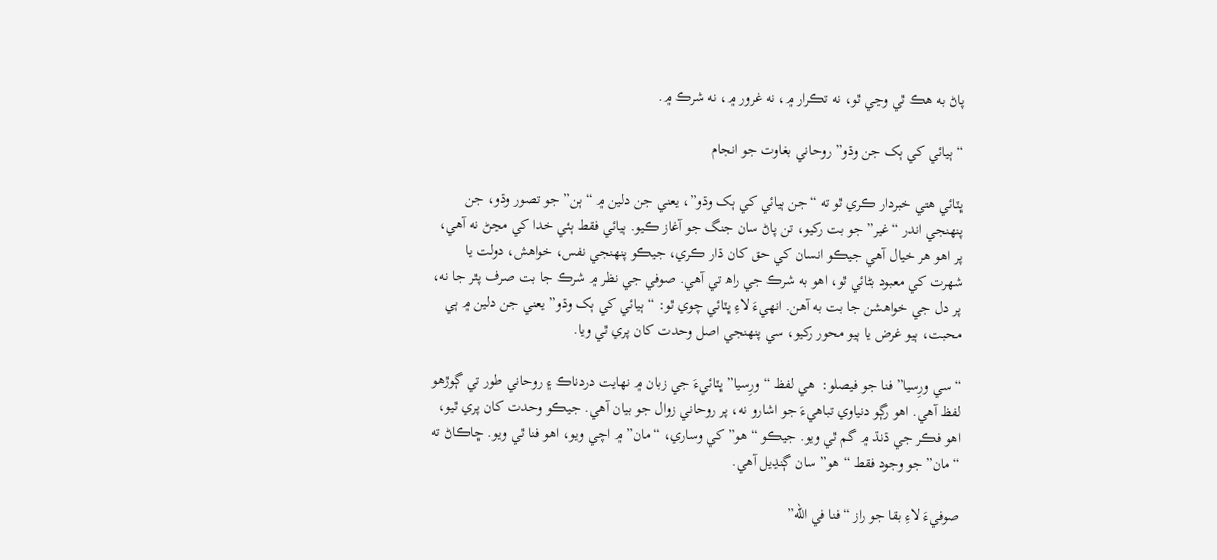پاڻ به هڪ ٿي وڃي ٿو، نه تڪرار ۾، نه غرور ۾، نه شرڪ ۾.

“ٻيائي کي ٻک جن وڌو” روحاني بغاوت جو انجام

ڀٽائي هتي خبردار ڪري ٿو ته “جن ٻيائي کي ٻک وڌو”، يعني جن دلين ۾ “ٻن” جو تصور وڌو، جن پنهنجي اندر “غير” جو بت رکيو، تن پاڻ سان جنگ جو آغاز ڪيو. ٻيائي فقط ٻئي خدا کي مڃڻ نه آهي، پر اهو هر خيال آهي جيڪو انسان کي حق کان ڌار ڪري، جيڪو پنهنجي نفس، خواهش، دولت يا شهرت کي معبود بڻائي ٿو، اهو به شرڪ جي راھ تي آهي. صوفي جي نظر ۾ شرڪ جا بت صرف پٿر جا نه، پر دل جي خواھشن جا بت به آهن. انهيءَ لاءِ ڀٽائي چوي ٿو: “ٻيائي کي ٻک وڌو” يعني جن دلين ۾ ٻي محبت، ٻيو غرض يا ٻيو محور رکيو، سي پنهنجي اصل وحدت کان پري ٿي ويا.

“سي ورِسيا” فنا جو فيصلو:  هي لفظ “ورِسيا” ڀٽائيءَ جي زبان ۾ نهايت دردناڪ ۽ روحاني طور تي ڳوڙهو لفظ آهي. اهو رڳو دنياوي تباھيءَ جو اشارو نه، پر روحاني زوال جو بيان آهي. جيڪو وحدت کان پري ٿيو، اهو فڪر جي ڌنڌ ۾ گم ٿي ويو. جيڪو “هو” کي وساري، “مان” ۾ اچي ويو، اهو فنا ٿي ويو. ڇاڪاڻ ته “مان” جو وجود فقط “هو” سان ڳنڍيل آهي.

صوفيءَ لاءِ بقا جو راز “فنا في الله”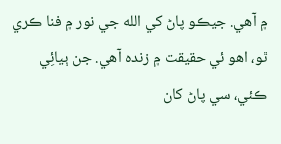۾ آهي. جيڪو پاڻ کي الله جي نور ۾ فنا ڪري ٿو، اهو ئي حقيقت ۾ زنده آهي. جن ٻيائِي ڪئي، سي پاڻ کان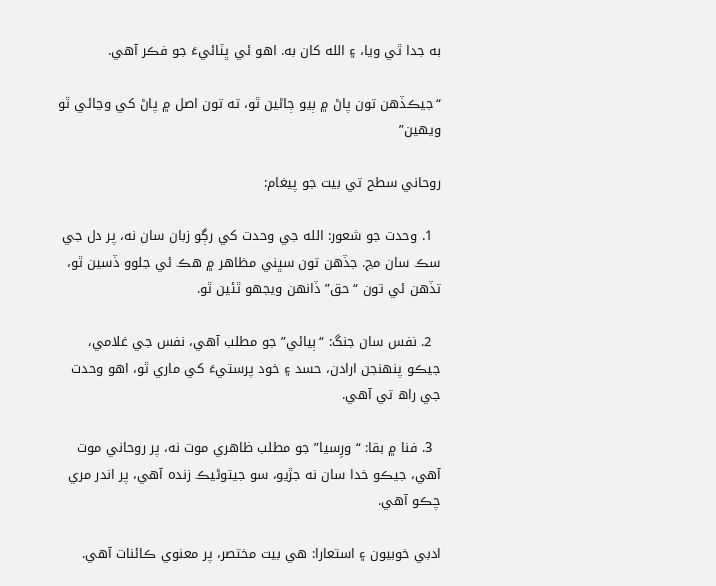به جدا ٿي ويا، ۽ الله کان به. اهو ئي ڀٽائيءَ جو فڪر آهي.

“جيڪڏهن تون پاڻ ۾ ٻيو ڄاڻين ٿو، ته تون اصل ۾ پاڻ کي وڃائي ٿو ويھين”

روحاني سطح تي بيت جو پيغام:

  1. وحدت جو شعور: الله جي وحدت کي رڳو زبان سان نه، پر دل جي سڪ سان مڃ. جڏهن تون سڀني مظاهر ۾ هڪ ئي جلوو ڏسين ٿو، تڏهن ئي تون “حق” ڏانهن ويجهو ٿئين ٿو.

  2. نفس سان جنگ: “ٻيائي” جو مطلب آهي، نفس جي غلامي، جيڪو پنهنجن ارادن، حسد ۽ خود پرستيءَ کي ماري ٿو، اهو وحدت جي راھ تي آهي.

  3. فنا ۾ بقا: “ورِسيا” جو مطلب ظاهري موت نه، پر روحاني موت آهي، جيڪو خدا سان نه جڙيو، سو جيتوڻيڪ زنده آهي، پر اندر مري چڪو آهي.

ادبي خوبيون ۽ استعارا: هي بيت مختصر، پر معنوي ڪائنات آهي.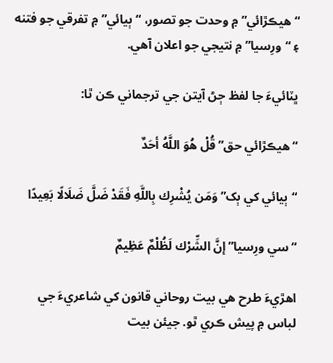“هيڪڙائي” ۾ وحدت جو تصور، “ٻيائي” ۾ تفرقي جو فتنه ۽ “ورِسيا” ۾ نتيجي جو اعلان آهي.

ڀٽائيءَ جا لفظ ڄڻ آيتن جي ترجماني ڪن ٿا:

“هيڪڙائي حق” قُلْ هُوَ اللَّهُ أحَدٌ

“ٻيائي کي ٻک” وَمَن يُشْرِك بِاللَّهِ فَقَدْ ضَلَّ ضَلَالًا بَعِيدًا

“سي ورِسيا” إنَّ الشِّرْك لَظُلْمٌ عَظِيمٌ

اهڙيءَ طرح هي بيت روحاني قانون کي شاعريءَ جي لباس ۾ پيش ڪري ٿو. جيئن بيت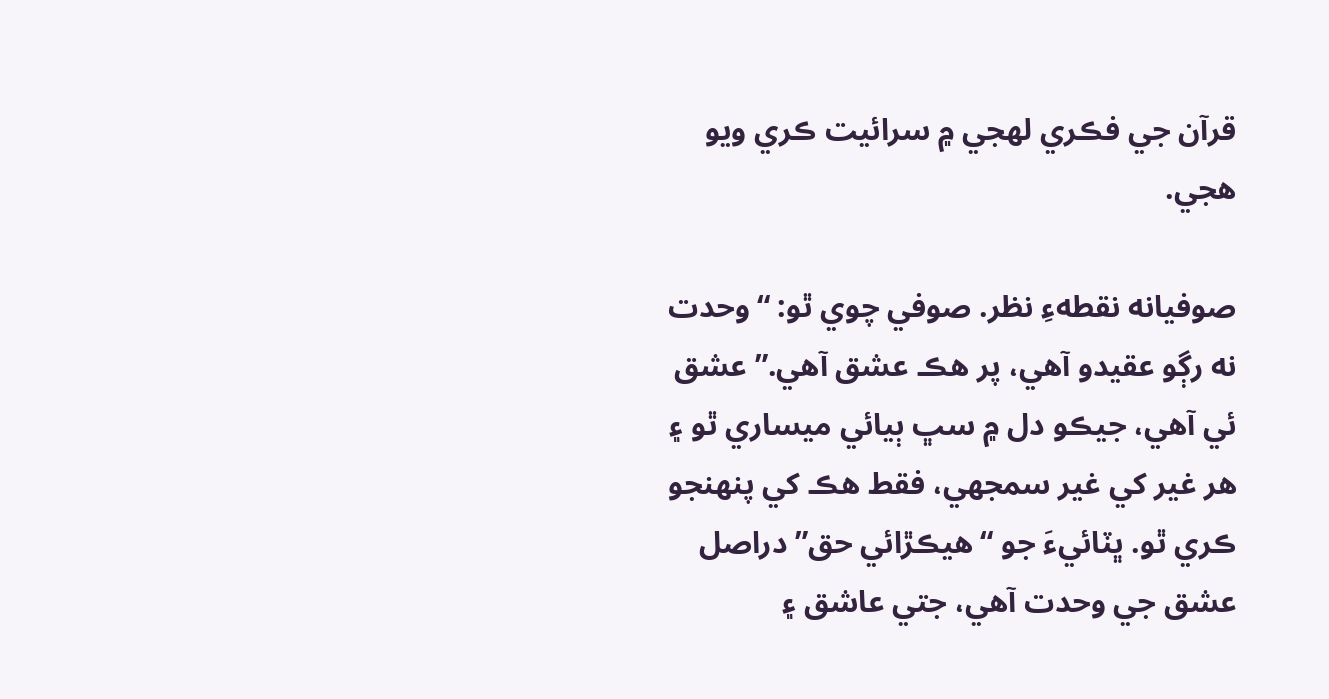قرآن جي فڪري لهجي ۾ سرائيت ڪري ويو هجي.

صوفيانه نقطهءِ نظر. صوفي چوي ٿو: “وحدت نه رڳو عقيدو آهي، پر هڪ عشق آهي.” عشق ئي آهي، جيڪو دل ۾ سڀ ٻيائي ميساري ٿو ۽ هر غير کي غير سمجهي، فقط هڪ کي پنهنجو ڪري ٿو. ڀٽائيءَ جو “هيڪڙائي حق” دراصل عشق جي وحدت آهي، جتي عاشق ۽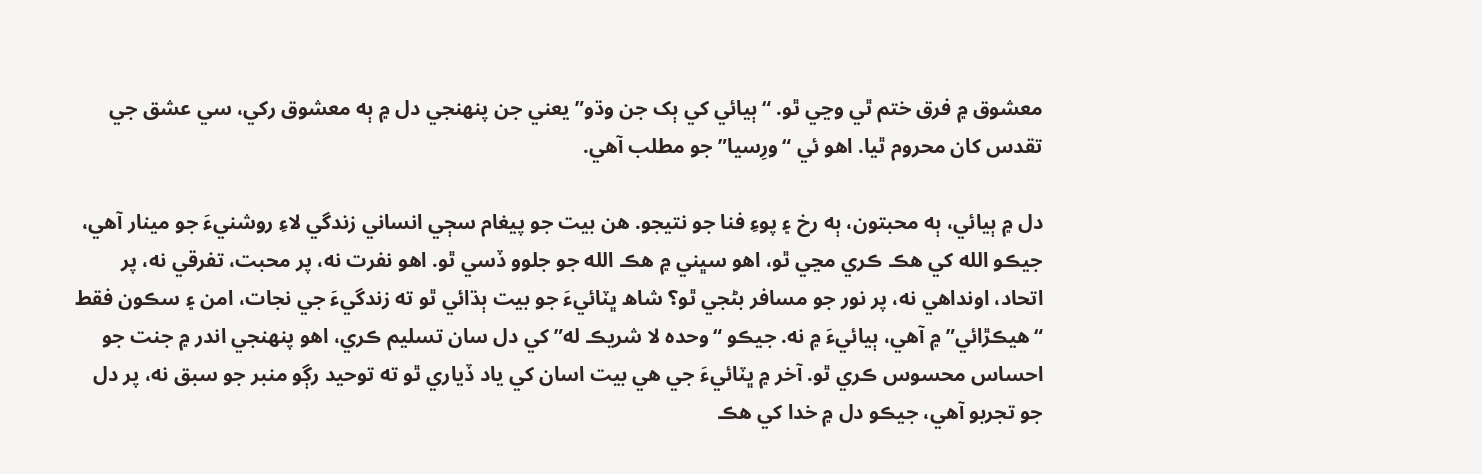معشوق ۾ فرق ختم ٿي وڃي ٿو. “ٻيائي کي ٻک جن وڌو” يعني جن پنهنجي دل ۾ ٻه معشوق رکي، سي عشق جي تقدس کان محروم ٿيا. اهو ئي “ورِسيا” جو مطلب آهي.

دل ۾ ٻيائي، ٻه محبتون، ٻه رخ ۽ پوءِ فنا جو نتيجو. هن بيت جو پيغام سڄي انساني زندگي لاءِ روشنيءَ جو مينار آهي، جيڪو الله کي هڪ ڪري مڃي ٿو، اهو سڀني ۾ هڪ الله جو جلوو ڏسي ٿو. اهو نفرت نه، پر محبت، تفرقي نه، پر اتحاد، اونداهي نه، پر نور جو مسافر بڻجي ٿو؟ شاھ ڀٽائيءَ جو بيت ٻڌائي ٿو ته زندگيءَ جي نجات، امن ۽ سڪون فقط “هيڪڙائي” ۾ آهي، ٻيائيءَ ۾ نه. جيڪو “وحده لا شريڪ له” کي دل سان تسليم ڪري، اهو پنهنجي اندر ۾ جنت جو احساس محسوس ڪري ٿو. آخر ۾ ڀٽائيءَ جي هي بيت اسان کي ياد ڏياري ٿو ته توحيد رڳو منبر جو سبق نه، پر دل جو تجربو آهي، جيڪو دل ۾ خدا کي هڪ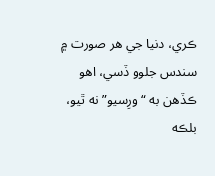ڪري، دنيا جي هر صورت ۾ سندس جلوو ڏسي، اهو ڪڏهن به “ورِسيو” نه ٿيو، بلڪه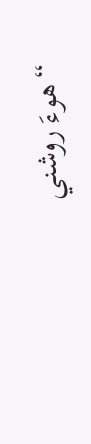“هوءَ روشني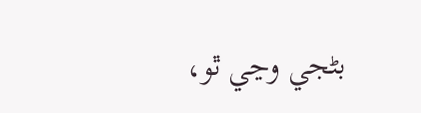بڻجي وڃي ٿو،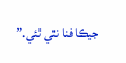جيڪا فنا نٿي ٿئي.”